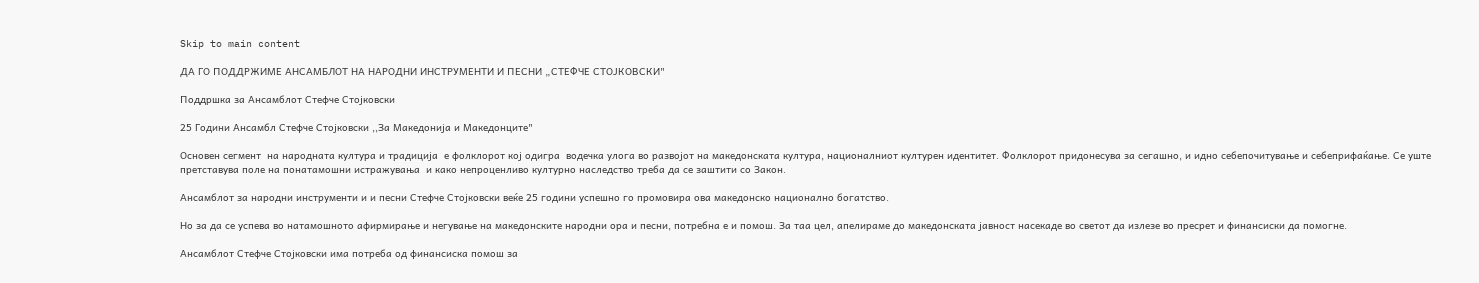Skip to main content

ДА ГО ПОДДРЖИМЕ АНСАМБЛОТ НА НАРОДНИ ИНСТРУМЕНТИ И ПЕСНИ „СТЕФЧЕ СТОЈКОВСКИ"

Поддршка за Ансамблот Стефче Стојковски

25 Години Ансамбл Стефче Стојковски ,,За Македонија и Македонците"

Основен сегмент  на народната култура и традиција  е фолклорот кој одигра  водечка улога во развојот на македонската култура, националниот културен идентитет. Фолклорот придонесува за сегашно, и идно себепочитување и себеприфаќање. Се уште претставува поле на понатамошни истражувања  и како непроценливо културно наследство треба да се заштити со Закон.

Ансамблот за народни инструменти и и песни Стефче Стојковски веќе 25 години успешно го промовира ова македонско национално богатство.

Но за да се успева во натамошното афирмирање и негување на македонските народни ора и песни, потребна е и помош. За таа цел, апелираме до македонската јавност насекаде во светот да излезе во пресрет и финансиски да помогне.

Ансамблот Стефче Стојковски има потреба од финансиска помош за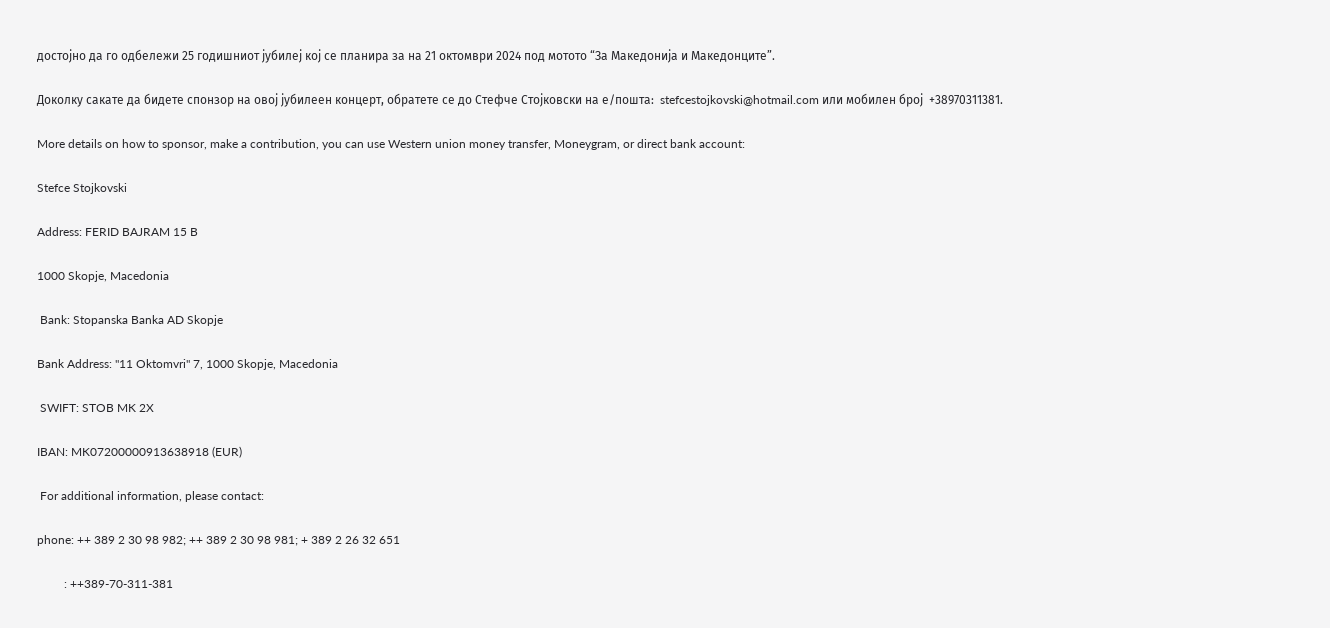достојно да го одбележи 25 годишниот јубилеј кој се планира за на 21 октомври 2024 под мотото “За Македонија и Македонците”.

Доколку сакате да бидете спонзор на овој јубилеен концерт, обратете се до Стефче Стојковски на е/пошта:  stefcestojkovski@hotmail.com или мобилен број  +38970311381.

More details on how to sponsor, make a contribution, you can use Western union money transfer, Moneygram, or direct bank account:

Stefce Stojkovski

Address: FERID BAJRAM 15 B

1000 Skopje, Macedonia

 Bank: Stopanska Banka AD Skopje

Bank Address: "11 Oktomvri" 7, 1000 Skopje, Macedonia

 SWIFT: STOB MK 2X

IBAN: MK07200000913638918 (EUR)

 For additional information, please contact:

phone: ++ 389 2 30 98 982; ++ 389 2 30 98 981; + 389 2 26 32 651

         : ++389-70-311-381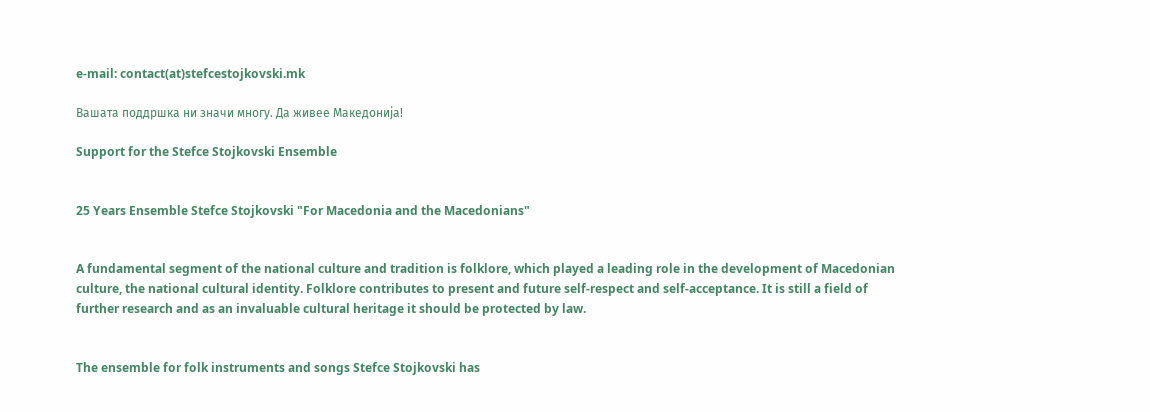e-mail: contact(at)stefcestojkovski.mk

Вашата поддршка ни значи многу. Да живее Македонија!

Support for the Stefce Stojkovski Ensemble


25 Years Ensemble Stefce Stojkovski "For Macedonia and the Macedonians"


A fundamental segment of the national culture and tradition is folklore, which played a leading role in the development of Macedonian culture, the national cultural identity. Folklore contributes to present and future self-respect and self-acceptance. It is still a field of further research and as an invaluable cultural heritage it should be protected by law.


The ensemble for folk instruments and songs Stefce Stojkovski has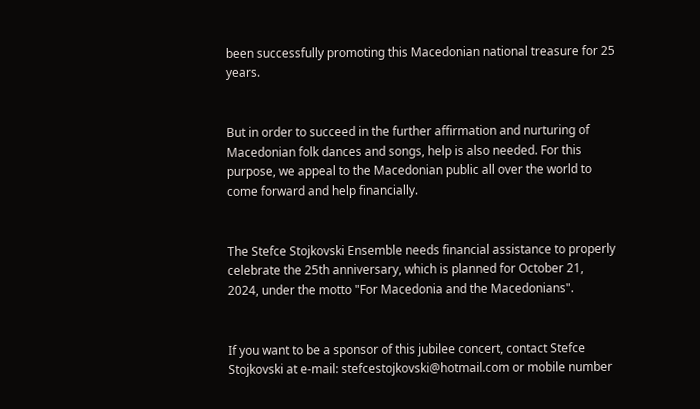been successfully promoting this Macedonian national treasure for 25 years.


But in order to succeed in the further affirmation and nurturing of Macedonian folk dances and songs, help is also needed. For this purpose, we appeal to the Macedonian public all over the world to come forward and help financially.


The Stefce Stojkovski Ensemble needs financial assistance to properly celebrate the 25th anniversary, which is planned for October 21, 2024, under the motto "For Macedonia and the Macedonians".


If you want to be a sponsor of this jubilee concert, contact Stefce Stojkovski at e-mail: stefcestojkovski@hotmail.com or mobile number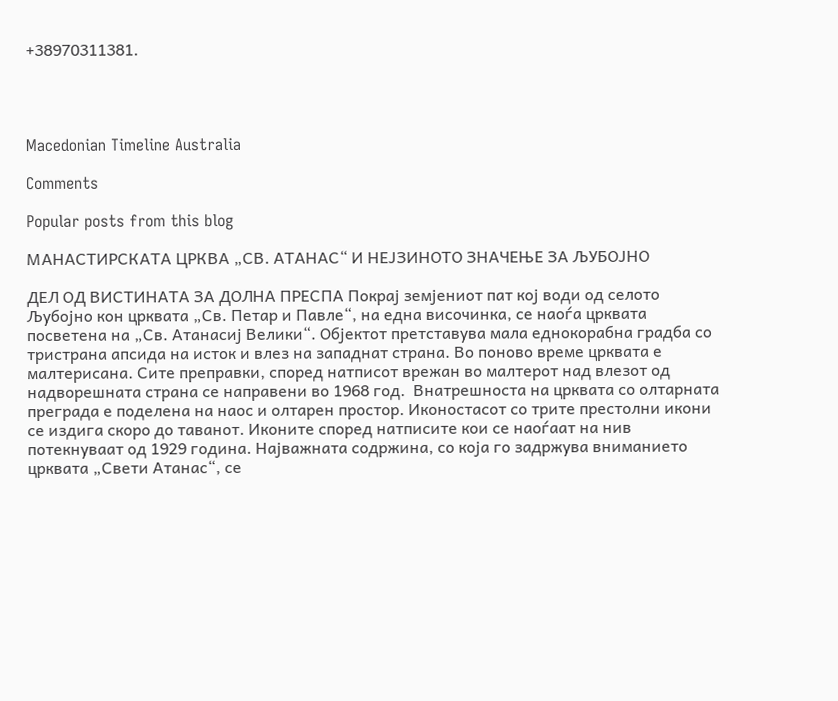+38970311381.




Macedonian Timeline Australia

Comments

Popular posts from this blog

МАНАСТИРСКАТА ЦРКВА „СВ. АТАНАС“ И НЕЈЗИНОТО ЗНАЧЕЊЕ ЗА ЉУБОЈНО

ДЕЛ ОД ВИСТИНАТА ЗА ДОЛНА ПРЕСПА Покрај земјениот пат кој води од селото Љубојно кон црквата „Св. Петар и Павле“, на една височинка, се наоѓа црквата посветена на „Св. Атанасиј Велики“. Објектот претставува мала еднокорабна градба со тристрана апсида на исток и влез на западнат страна. Во поново време црквата е малтерисана. Сите преправки, според натписот врежан во малтерот над влезот од надворешната страна се направени во 1968 год.  Внатрешноста на црквата со олтарната преграда е поделена на наос и олтарен простор. Иконостасот со трите престолни икони се издига скоро до таванот. Иконите според натписите кои се наоѓаат на нив потекнуваат од 1929 година. Најважната содржина, со која го задржува вниманието црквата „Свети Атанас“, се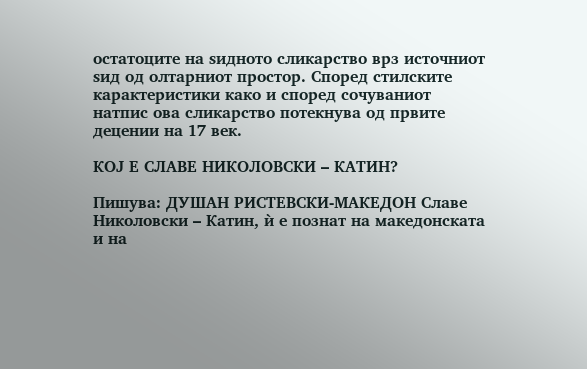остатоците на ѕидното сликарство врз источниот ѕид од олтарниот простор. Според стилските карактеристики како и според сочуваниот натпис ова сликарство потекнува од првите децении на 17 век.

КОЈ Е СЛАВЕ НИКОЛОВСКИ – КАТИН?

Пишува: ДУШАН РИСТЕВСКИ-МАКЕДОН Славе Николовски – Катин, ѝ е познат на македонската и на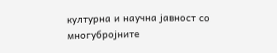културна и научна јавност со многубројните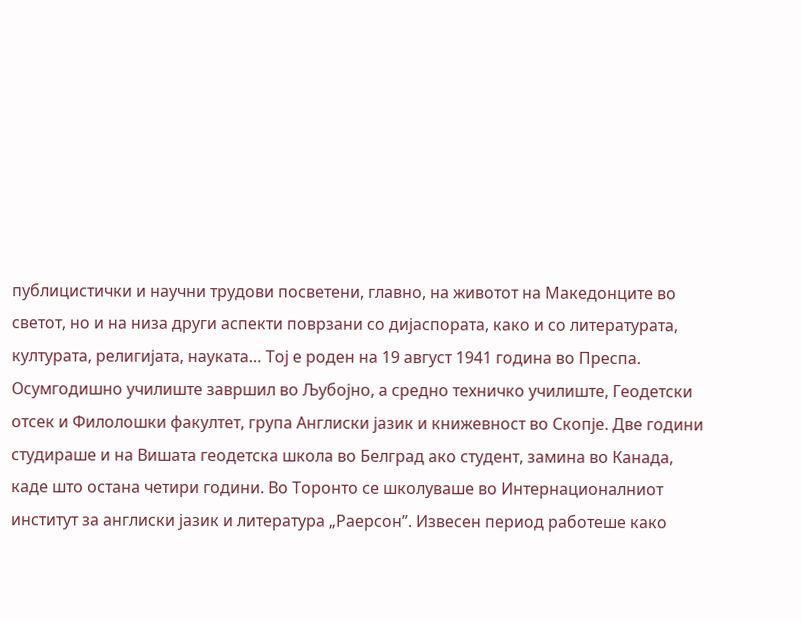публицистички и научни трудови посветени, главно, на животот на Македонците во светот, но и на низа други аспекти поврзани со дијаспората, како и со литературата, културата, религијата, науката… Тој е роден на 19 август 1941 година во Преспа. Осумгодишно училиште завршил во Љубојно, а средно техничко училиште, Геодетски отсек и Филолошки факултет, група Англиски јазик и книжевност во Скопје. Две години студираше и на Вишата геодетска школа во Белград ако студент, замина во Канада, каде што остана четири години. Во Торонто се школуваше во Интернационалниот институт за англиски јазик и литература „Раерсон”. Извесен период работеше како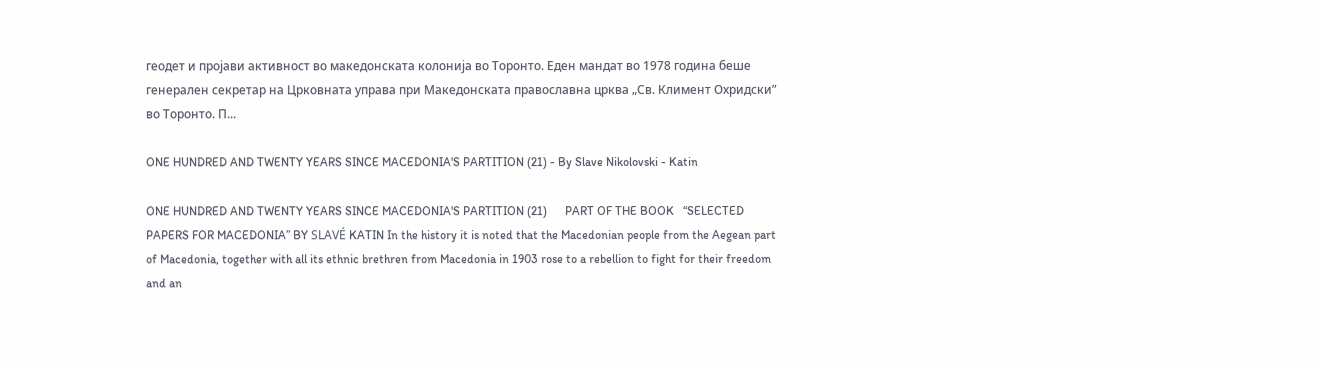геодет и пројави активност во македонската колонија во Торонто. Еден мандат во 1978 година беше генерален секретар на Црковната управа при Македонската православна црква „Св. Климент Охридски” во Торонто. П...

ONE HUNDRED AND TWENTY YEARS SINCE MACEDONIA'S PARTITION (21) - By Slave Nikolovski - Katin

ONE HUNDRED AND TWENTY YEARS SINCE MACEDONIA'S PARTITION (21)      PART OF THE BOOK   “SELECTED PAPERS FOR MACEDONIA” BY SLAVÉ KATIN In the history it is noted that the Macedonian people from the Aegean part of Macedonia, together with all its ethnic brethren from Macedonia in 1903 rose to a rebellion to fight for their freedom and an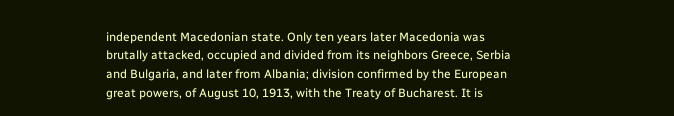independent Macedonian state. Only ten years later Macedonia was brutally attacked, occupied and divided from its neighbors Greece, Serbia and Bulgaria, and later from Albania; division confirmed by the European great powers, of August 10, 1913, with the Treaty of Bucharest. It is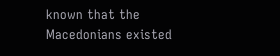known that the Macedonians existed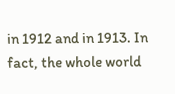in 1912 and in 1913. In fact, the whole world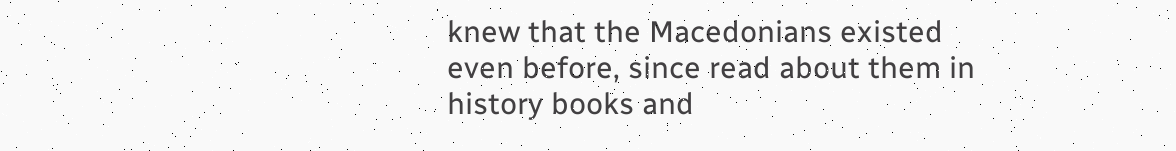knew that the Macedonians existed even before, since read about them in history books and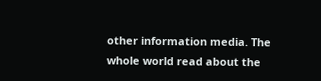other information media. The whole world read about the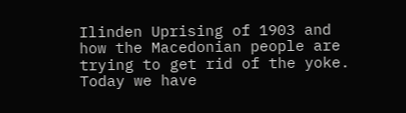Ilinden Uprising of 1903 and how the Macedonian people are trying to get rid of the yoke. Today we have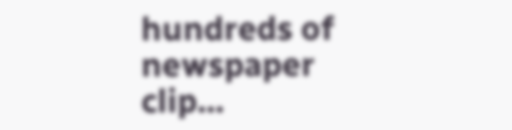hundreds of newspaper clip...